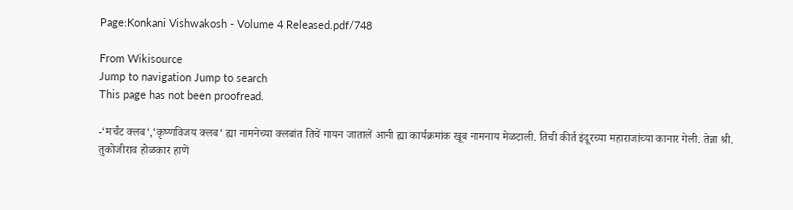Page:Konkani Vishwakosh - Volume 4 Released.pdf/748

From Wikisource
Jump to navigation Jump to search
This page has not been proofread.

-‘मर्चंट क्लब‘,‘कृष्णविजय क्लब‘ ह्या नामनेच्या क्लबांत तिचें गायन जातालें आनी ह्या कार्यक्रमांक खूब नामनाय मेळटाली. तिची कीर्त इंदूरच्या महाराजांच्या कानार गेली. तेन्ना श्री. तुकोजीराव होळकार हाणें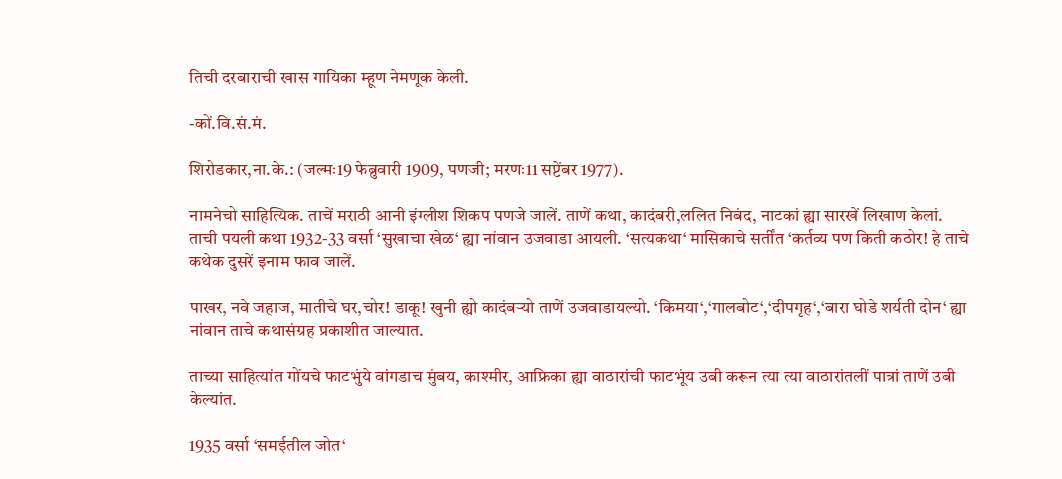तिची दरबाराची खास गायिका म्हूण नेमणूक केली.

-कों.वि.सं.मं.

शिरोडकार,ना.के.: (जल्मः19 फेब्रुवारी 1909, पणजी; मरणः11 सप्टेंबर 1977).

नामनेचो साहित्यिक. ताचें मराठी आनी इंग्लीश शिकप पणजे जालें. ताणें कथा, कादंबरी,ललित निबंद, नाटकां ह्या सारखें लिखाण केलां. ताची पयली कथा 1932-33 वर्सा ‘सुखाचा खेळ‘ ह्या नांवान उजवाडा आयली. ‘सत्यकथा‘ मासिकाचे सर्तींत ‘कर्तव्य पण किती कठोर! हे ताचे कथेक दुसरें इनाम फाव जालें.

पाखर, नवे जहाज, मातीचे घर,चोर! डाकू! खुनी ह्यो कादंबऱ्यो ताणें उजवाडायल्यो. ‘किमया‘,‘गालबोट‘,‘दीपगृह‘,‘बारा घोडे शर्यती दोन‘ ह्या नांवान ताचे कथासंग्रह प्रकाशीत जाल्यात.

ताच्या साहित्यांत गोंयचे फाटभुंये वांगडाच मुंबय, काश्मीर, आफ्रिका ह्या वाठारांची फाटभूंय उबी करून त्या त्या वाठारांतलीं पात्रां ताणें उबी केल्यांत.

1935 वर्सा ‘समईतील जोत‘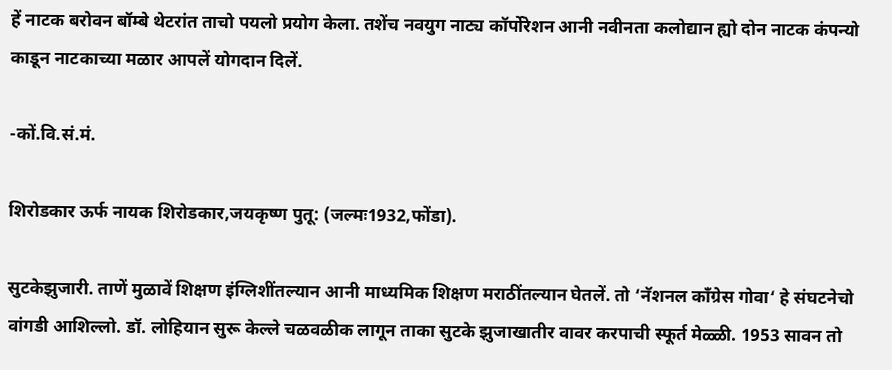हें नाटक बरोवन बॉम्बे थेटरांत ताचो पयलो प्रयोग केला. तशेंच नवयुग नाट्य कॉर्पोरेशन आनी नवीनता कलोद्यान ह्यो दोन नाटक कंपन्यो काडून नाटकाच्या मळार आपलें योगदान दिलें.

-कों.वि.सं.मं.

शिरोडकार ऊर्फ नायक शिरोडकार,जयकृष्ण पुतू: (जल्मः1932,फोंडा).

सुटकेझुजारी. ताणें मुळावें शिक्षण इंग्लिशींतल्यान आनी माध्यमिक शिक्षण मराठींतल्यान घेतलें. तो ‘नॅशनल काँग्रेस गोवा‘ हे संघटनेचो वांगडी आशिल्लो. डॉ. लोहियान सुरू केल्ले चळवळीक लागून ताका सुटके झुजाखातीर वावर करपाची स्फूर्त मेळ्ळी. 1953 सावन तो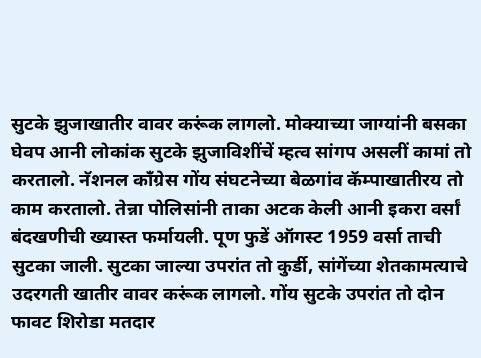सुटके झुजाखातीर वावर करूंक लागलो. मोक्याच्या जाग्यांनी बसका घेवप आनी लोकांक सुटके झुजाविशींचें म्हत्व सांगप असलीं कामां तो करतालो. नॅशनल काँग्रेस गोंय संघटनेच्या बेळगांव कॅम्पाखातीरय तो काम करतालो. तेन्ना पोलिसांनी ताका अटक केली आनी इकरा वर्सां बंदखणीची ख्यास्त फर्मायली. पूण फुडें ऑगस्ट 1959 वर्सा ताची सुटका जाली. सुटका जाल्या उपरांत तो कुर्डी, सांगेंच्या शेतकामत्याचे उदरगती खातीर वावर करूंक लागलो. गोंय सुटके उपरांत तो दोन फावट शिरोडा मतदार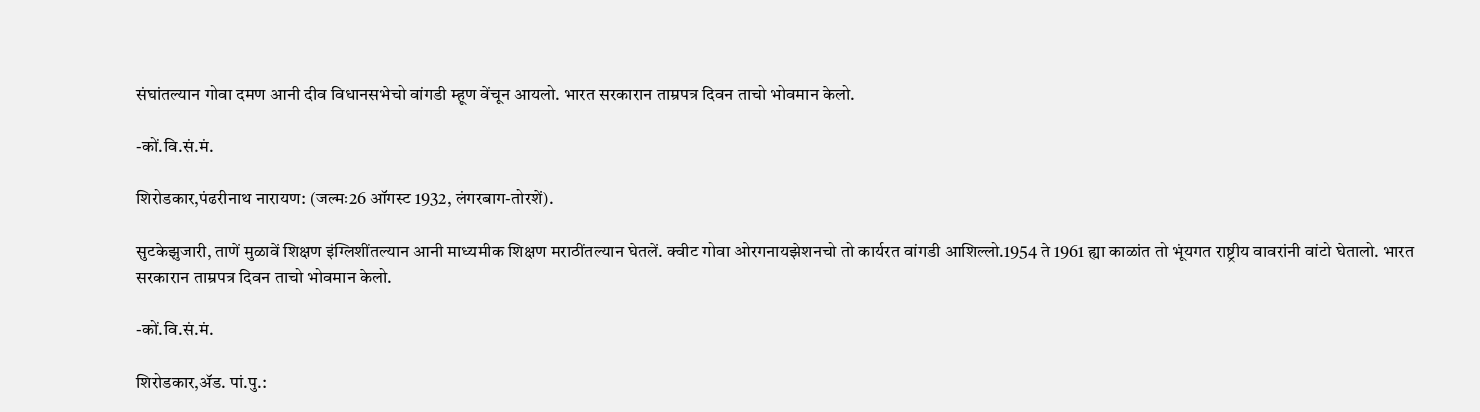संघांतल्यान गोवा दमण आनी दीव विधानसभेचो वांगडी म्हूण वेंचून आयलो. भारत सरकारान ताम्रपत्र दिवन ताचो भोवमान केलो.

-कों.वि.सं.मं.

शिरोडकार,पंढरीनाथ नारायण: (जल्मः26 ऑगस्ट 1932, लंगरबाग-तोरशें).

सुटकेझुजारी, ताणें मुळावें शिक्षण इंग्लिशींतल्यान आनी माध्यमीक शिक्षण मराठींतल्यान घेतलें. क्वीट गोवा ओरगनायझेशनचो तो कार्यरत वांगडी आशिल्लो.1954 ते 1961 ह्या काळांत तो भूंयगत राष्ट्रीय वावरांनी वांटो घेतालो. भारत सरकारान ताम्रपत्र दिवन ताचो भोवमान केलो.

-कों.वि.सं.मं.

शिरोडकार,ॲड. पां.पु.: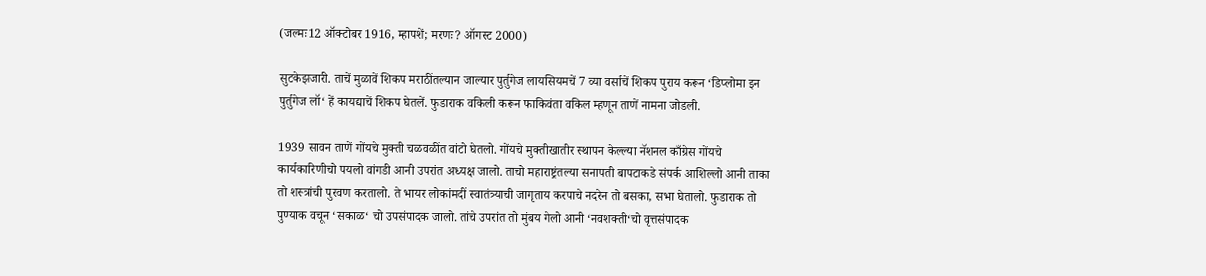(जल्मः12 ऑक्टोबर 1916, म्हापशें; मरणः? ऑगस्ट 2000)

सुटकेझजारी. ताचें मुळावें शिकप मराठींतल्यान जाल्यार पुर्तुगेज लायसियमचें 7 व्या वर्साचें शिकप पुराय करून ‘डिप्लोमा इन पुर्तुगेज लॉ‘ हें कायद्याचें शिकप घेतलें. फुडाराक वकिली करून फाकिवंता वकिल म्हणून ताणें नामना जोडली.

1939 सावन ताणें गोंयचे मुक्ती चळवळींत वांटो घेतलो. गोंयचे मुक्तीखातीर स्थापन केल्ल्या नॅशनल काँग्रेस गोंयचे कार्यकारिणीचो पयलो वांगडी आनी उपरांत अध्यक्ष जालो. ताचो महाराष्ट्रंतल्या सनापती बापटाकडे संपर्क आशिल्लो आनी ताका तो शस्त्रांची पुरवण करतालो. ते भायर लोकांमदीं स्वातंत्र्याची जागृताय करपाचे नदरेन तो बसका, सभा घेतालो. फुडाराक तो पुण्याक वचून ‘सकाळ‘ चो उपसंपादक जालो. तांचे उपरांत तो मुंबय गेलो आनी ‘नवशक्ती‘चो वृत्तसंपादक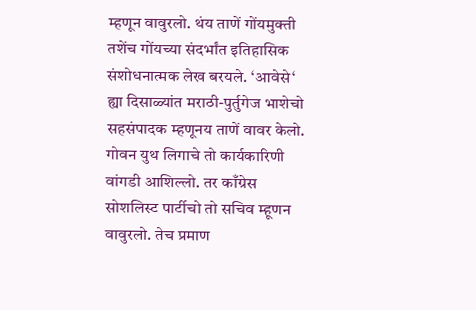म्हणून वावुरलो. थंय ताणें गोंयमुक्ती तशेंच गोंयच्या संदर्भांत इतिहासिक संशोधनात्मक लेख बरयले. ‘आवेसे‘ ह्या दिसाळ्यांत मराठी-पुर्तुगेज भाशेचो सहसंपादक म्हणूनय ताणें वावर केलो. गोवन युथ लिगाचे तो कार्यकारिणी वांगडी आशिल्लो. तर काँग्रेस सोशलिस्ट पार्टीचो तो सचिव म्हूणन वावुरलो. तेच प्रमाण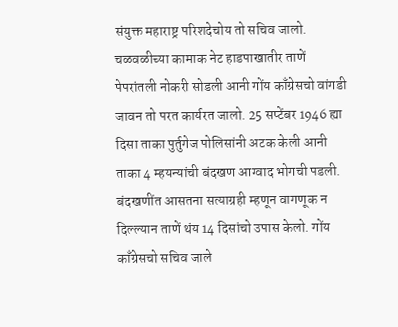संयुक्त महाराष्ट्र परिशदेचोय तो सचिव जालो. चळवळीच्या कामाक नेट हाडपाखातीर ताणें पेपरांतली नोकरी सोडली आनी गोंय काँग्रेसचो वांगडी जावन तो परत कार्यरत जालो. 25 सप्टेंबर 1946 ह्या दिसा ताका पुर्तुगेज पोलिसांनी अटक केली आनी ताका 4 म्हयन्यांची बंदखण आग्वाद भोगची पडली. बंदखणींत आसतना सत्याग्रही म्हणून वागणूक न दिल्ल्यान ताणें थंय 14 दिसांचो उपास केलो. गोंय काँग्रेसचो सचिव जाले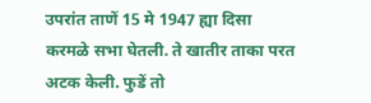उपरांत ताणें 15 मे 1947 ह्या दिसा करमळे सभा घेतली. ते खातीर ताका परत अटक केली. फुडें तो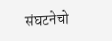संघटनेचो